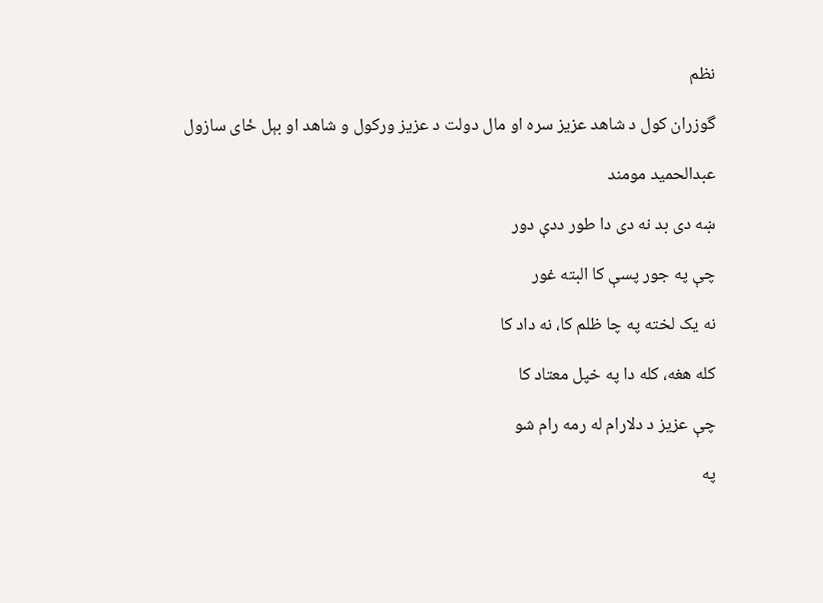نظم

گوزران کول د شاهد عزيز سره او مال دولت د عزيز ورکول و شاهد او بېل ځای سازول

عبدالحمید مومند

ښه دی بد نه دی دا طور ددې دور

چې په جور پسې کا البته غور

نه يک لخته په چا ظلم کا، نه داد کا

کله هغه، کله دا په خپل معتاد کا

چې عزيز د دلارام له رمه رام شو

په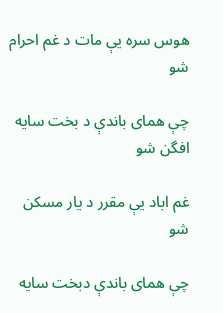هوس سره يې مات د غم احرام شو

چې همای باندې د بخت سايه افگن شو

غم اباد يې مقرر د يار مسکن شو

چې همای باندې دبخت سايه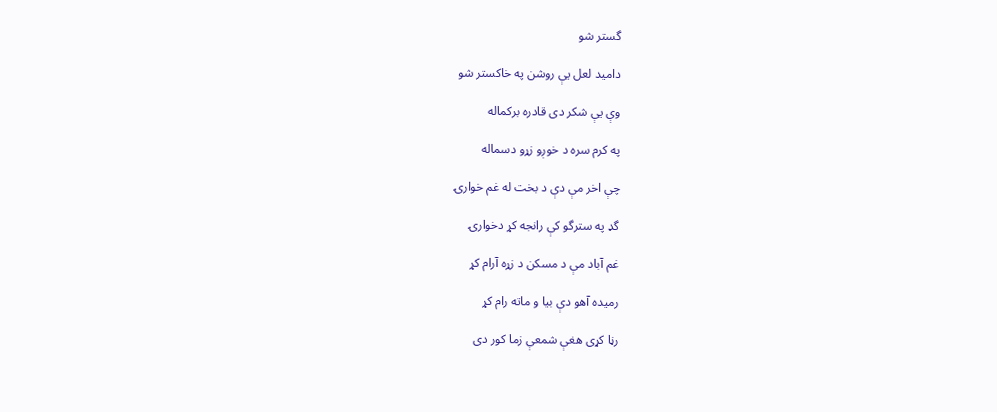گستر شو

داميد لعل يې روشن په خاکستر شو

وې يې شکر دی قادره برکماله

په کرم سره د خوږو زړو دسماله

چې اخر مې دې د بخت له غم خوارۍ

گډ په سترگو کې رانجه کړ دخوارۍ

غم آباد مې د مسکن د زړه آرام کړ

رميده آهو دې بيا و ماته رام کړ

رڼا کړی هغې شمعې زما کور دی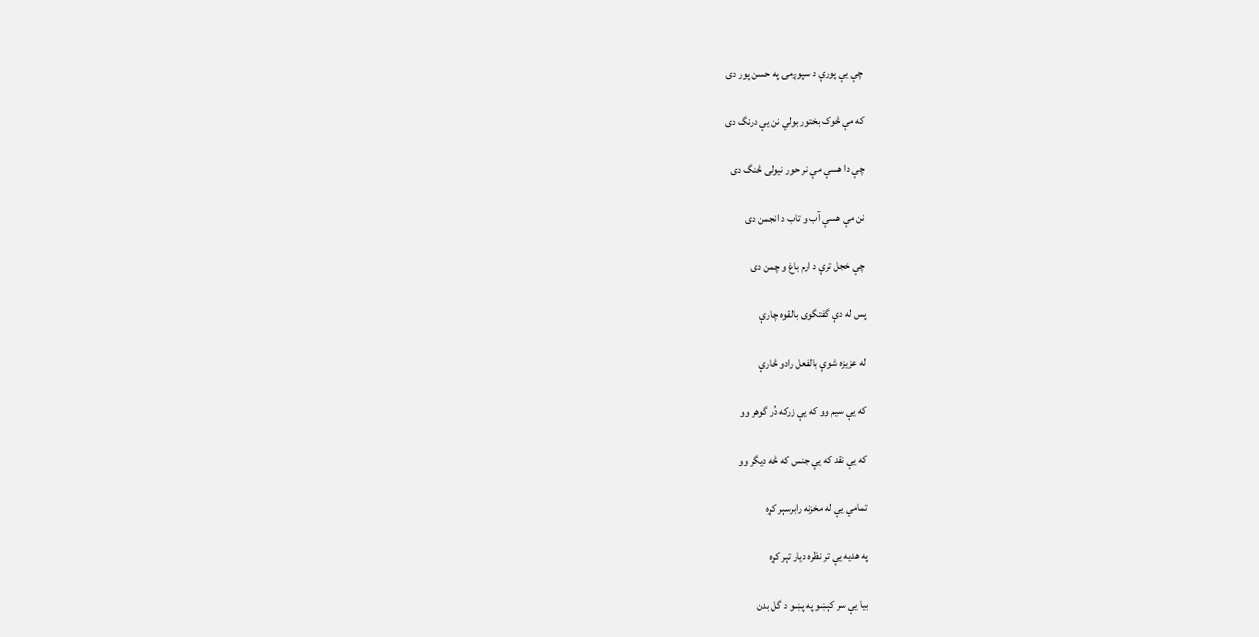چې يې پورې د سپوږمۍ په حسن پور دی

که مې څوک بختور بولي نن يې درنگ دی

چې دا هسې مې نر حور نيولی څنگ دی

نن مې هسې آب و تاب د انجمن دی

چې خجل ترې د ارم باغ و چمن دی

پس له دې گفتگوی بالقوه چارې

له عزيزه شوې بالفعل رادو څارې

که يې سيم وو که يې زرکه دُر گوهر وو

که يې نقد که يې جنس که څه ديگر وو

تمامي يې له مخزنه رابرسېر کړه

په هديه يې تر نظره ديار تېر کړه

بيا يې سر کېښو په پښو د گل بدن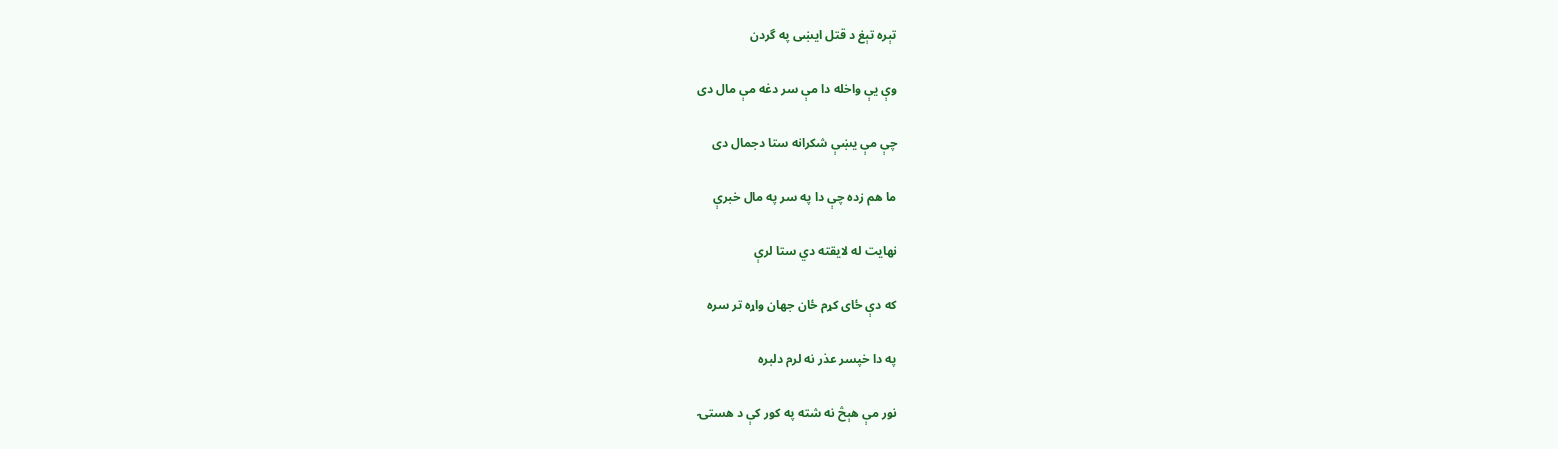تېره تېغ د قتل ايښی په گردن

وې يې واخله دا مې سر دغه مې مال دی

چې مې يښې شکرانه ستا دجمال دی

ما هم زده چې دا په سر په مال خبرې

نهايت له لايقته دي ستا لرې

که دې ځای کړم ځان جهان واړه تر سره

په دا خپسر عذر نه لرم دلبره

نور مې هېڅ نه شته په کور کې د هستۍ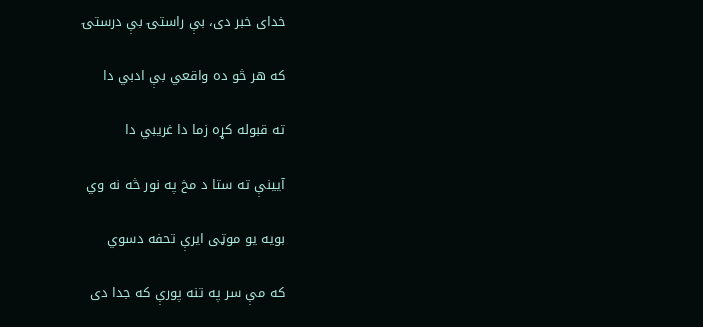خدای خبر دی، بې راستۍ بې درستۍ

که هر څو ده واقعي بې ادبي دا

ته قبوله کړه زما دا غريبي دا

آيينې ته ستا د مخ په نور څه نه وي

بويه يو موټی ايرې تحفه دسوي

که مې سر په تنه پورې که جدا دی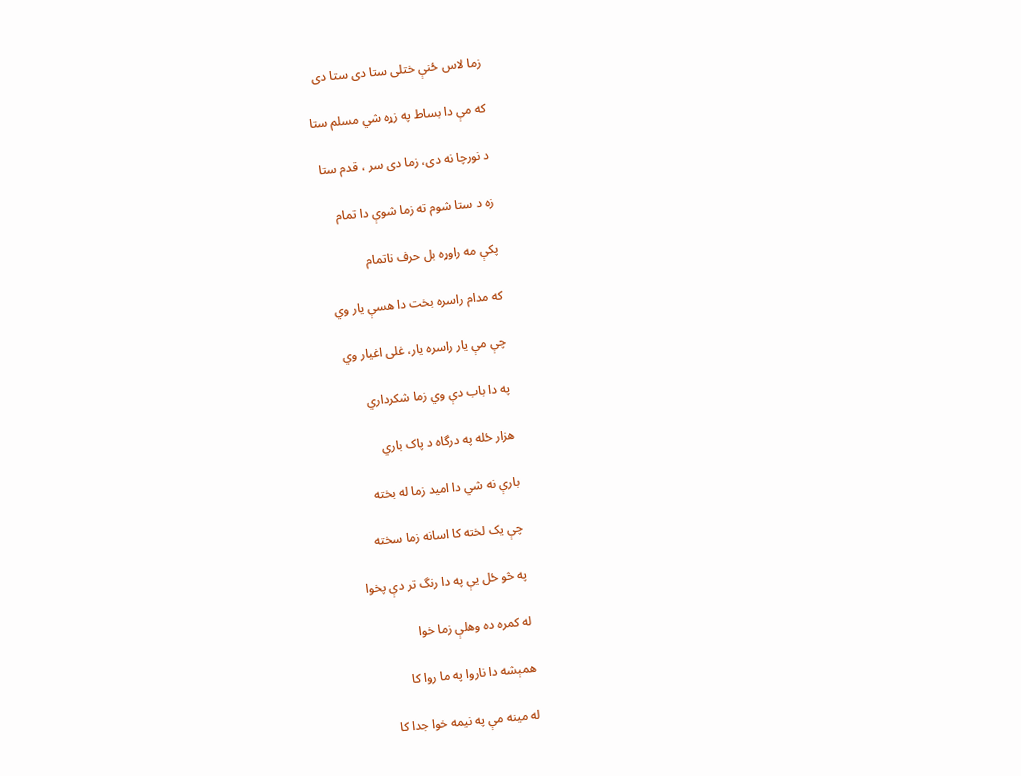زما لاس ځنې ختلی ستا دی ستا دی

که مې دا بساط په زړه شي مسلم ستا

د نورچا نه دی، زما دی سر ، قدم ستا

زه د ستا شوم ته زما شوې دا تمام

پکې مه راوړه بل حرف ناتمام

که مدام راسره بخت دا هسې يار وي

چې مې يار راسره يار، غلی اغيار وي

په دا باب دې وي زما شکرداري

هزار ځله په درگاه د پاک باري

بارې نه شي دا اميد زما له بخته

چې يک لخته کا اسانه زما سخته

په څو ځل يې په دا رنگ تر دې پخوا

له کمره ده وهلې زما خوا

همېشه دا ناروا په ما روا کا

له مينه مې په نيمه خوا جدا کا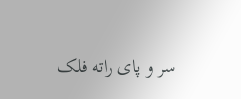سر و پای راته فلک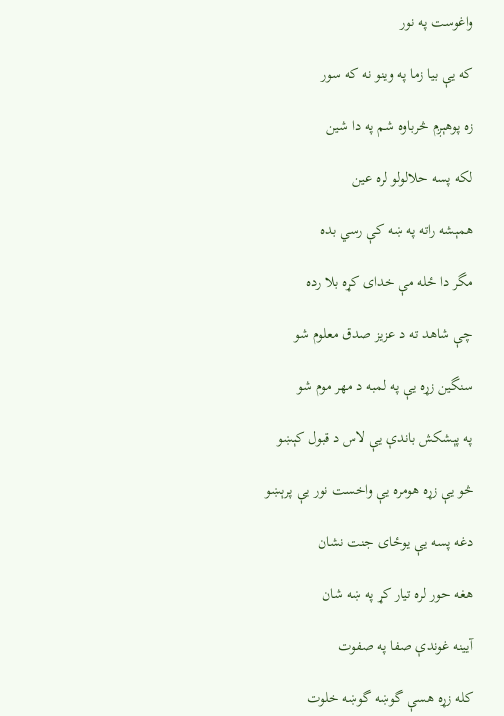واغوست په نور

که يې بيا زما په وينو نه که سور

زه پوهېږم څرباوه شم په دا شين

لکه پسه حلالولو لره عين

همېشه راته په ښه کې رسي بده

مگر دا ځله مې خدای کړه بلا رده

چې شاهد ته د عزيز صدق معلوم شو

سنگين زړه يې په لمبه د مهر موم شو

په پېشکش باندې يې لاس د قبول کېښو

څو يې زړه هومره يې واخست نور يې پرېښو

دغه پسه يې يوځای جنت نشان

هغه حور لره تيار کړ په ښه شان

آيينه غوندې صفا په صفوت

کله زړه هسې گوښه گوښه خلوت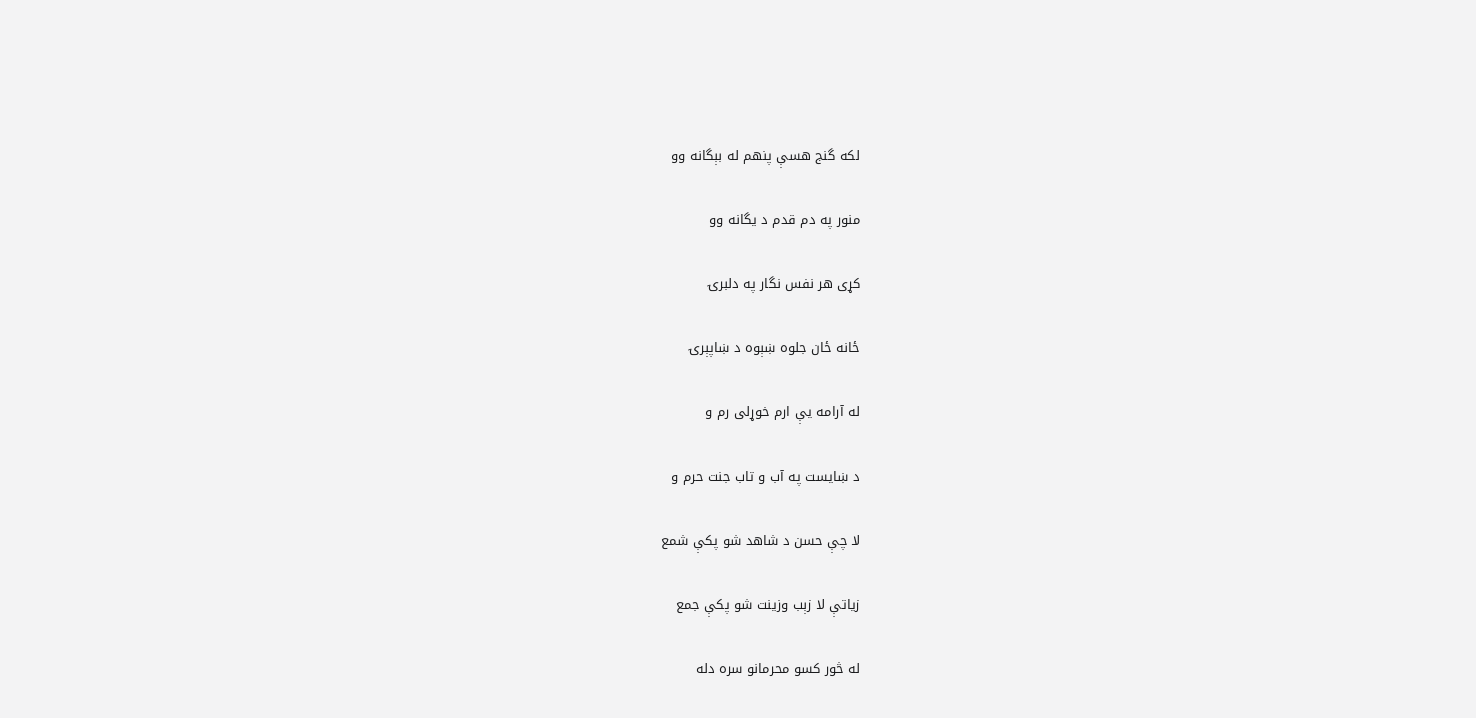لکه گنج هسې پنهم له بېگانه وو

منور په دم قدم د يگانه وو

کړی هر نفس نگار په دلبرۍ

ځانه ځان جلوه ښېوه د ښاپېرۍ

له آرامه يې ارم خوړلی رم و

د ښايست په آب و تاب جنت حرم و

لا چې حسن د شاهد شو پکې شمع

زياتې لا زېب وزينت شو پکې جمع

له څور کسو محرمانو سره دله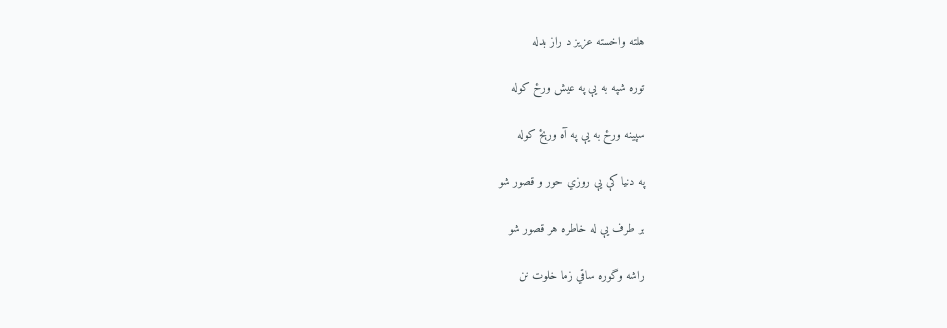هلته واخسته عزيز د راز بدله

توره شپه به يې په عيش ورځ کوله

سپينه ورځ به يې په آه ورېځ کوله

په دنيا کې يې روزي حور و قصور شو

بر طرف يې له خاطره هر قصور شو

راشه وگوره ساقي زما خلوت نن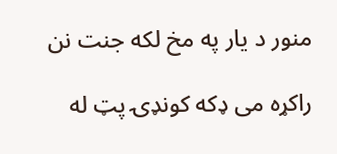منور د يار په مخ لکه جنت نن

راکړه می ډکه کونډۍ پټ له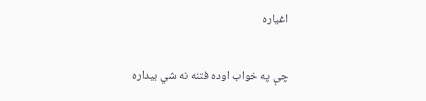اغياره

چې په خواب اوده فتنه نه شي بيداره